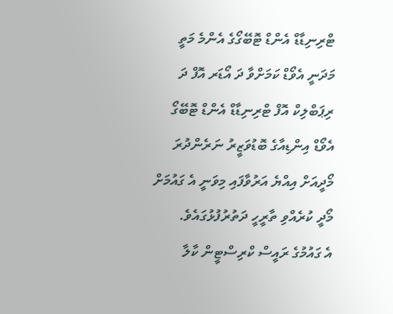ޓްރިނިޑާޑް އެންޑް ޓޮބޭގޯގެ އެންމެ މަތީ މަދަނީ އެވޯޑް ކަމަށްވާ ދަ އޯޑަރ އޮފް ދަ ރިޕަބްލިކް އޮފް ޓްރިނިޑާޑް އެންޑް ޓޮބޭގޯ އެވޯޑް އިންޑިއާގެ ބޮޑުވަޒީރު ނަރެންދުރަ މޯދީއަށް އިއްޔެ އަރުވާފައި މިވަނީ އެ ގައުމަށް މޯދީ ކުރެއްވި ތާރީހީ ދަތުރުފުޅުގައެވެ.
އެ ގައުމުގެ ރައީސް ކްރިސްޓީން ކާލާ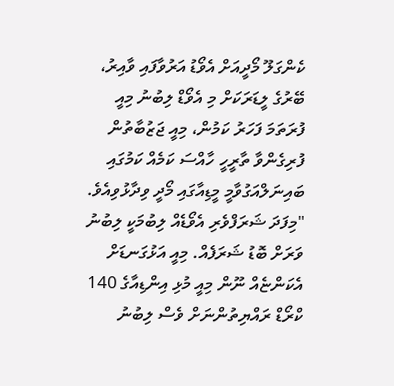ކެންގަލޫ މޯދީއަށް އެވޯޑު އަރުވާފައި ވާއިރު، ބޭރުގެ ލީޑަރަކަށް މި އެވޯޑް ލިބުނު މިއީ ފުރަތަމަ ފަހަރު ކަމުން، މިއީ ޖަޒުބާތުން ފުރިގެންވާ ތާރީހީ ހާއްސަ ކަމެއް ކަމުގައި ބައިނަލްއަގުވާމީ މީޑިއާގައި މޯދީ ވިދާޅުވިއެވެ.
"މިފަދަ ޝަރަފްވެރި އެވޯޑެއް ލިބުމަކީ ލިބުނު ވަރަށް ބޮޑު ޝަރަފެއް. މިއީ އަޅުގަނޑަށް އެކަންޏެއް ނޫން މިއީ މުޅި އިންޑިއާގެ 140 ކްރޯޑް ރައްޔިތުންނަށް ވެސް ލިބުނު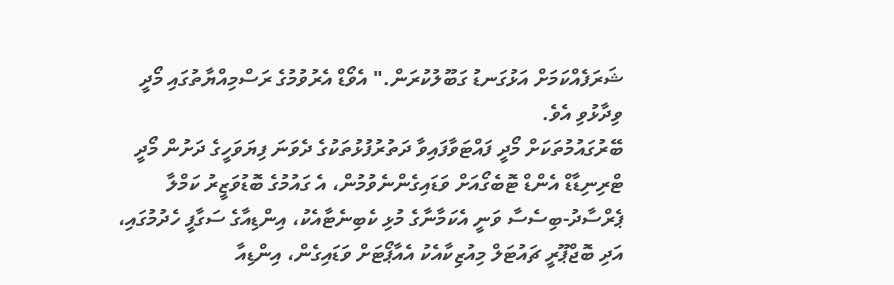ޝަރަފެއްކަމަށް އަޅުގަނޑު ގަބޫލުކުރަން." އެވޯޑް އެރުވުމުގެ ރަސްމިއްޔާތުގައި މޯދީ ވިދާޅުވި އެވެ.
ބޭރުގައުމުތަކަށް މޯދީ ފައްޓަވާފައިވާ ދަތުރުފުޅުތަކުގެ ދެވަނަ ފިޔަވަހީގެ ދަށުން މޯދީ ޓްރިނިޑާޑް އެންޑް ޓޮބެގޯއަށް ވަޑައިގެންނެވުމުން، އެ ގައުމުގެ ބޮޑުވަޒީރު ކަމްލާ ޕެރްސާދު-ބިސެސާ ވަނީ އެކަމާނާގެ މުޅި ކެބިނެޓާއެކު، އިންޑިއާގެ ސަގާފީ ހެދުމުގައި، އަދި ބޮޖްޕޫރީ ޗައުޓަލް މިއުޒިކާއެކު އެއާޕޯޓަށް ވަޑައިގެން، އިންޑިއާ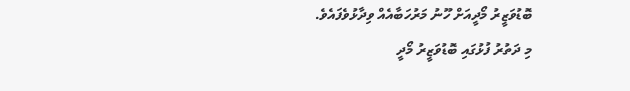ބޮޑުވަޒީރު މޯދީއަށް ހޫނު މަރުހަބާއެއް ވިދާޅުވެފައެވެ.
މި ދަތުރު ފުޅުގައި ބޮޑުވަޒީރު މޯދީ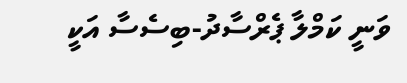ވަނީ ކަމްލާ ޕެރްސާދު-ބިސެސާ އަކީ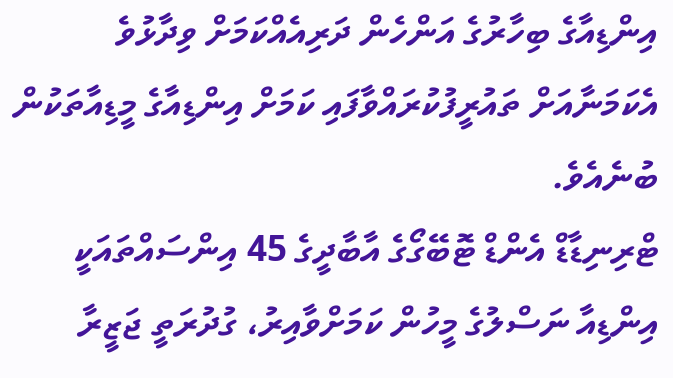އިންޑިއާގެ ބިހާރުގެ އަންހެން ދަރިއެއްކަމަށް ވިދާޅުވެ އެކަމަނާއަށް ތައުރީފުކުރައްވާފައި ކަމަށް އިންޑިއާގެ މީޑިއާތަކުން ބުނެއެވެ.
ޓްރިނިޑާޑް އެންޑް ޓޮބޭގޯގެ އާބާދީގެ 45 އިންސައްތައަކީ އިންޑިއާ ނަސްލުގެ މީހުން ކަމަށްވާއިރު، ގުދުރަތީ ޖަޒީރާ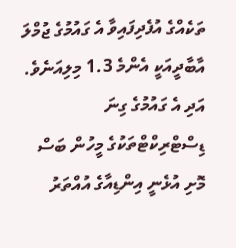ތަކެއްގެ އުފެދިފައިވާ އެ ގައުމުގެ ޖުމްލަ އާބާދީއަކީ އެންމެ 1.3 މިލިއަނެވެ.
އަދި އެ ގައުމުގެ ގިނަ ޑިސްޓްރިކްޓްތަކުގެ މީހުން ބަސް މޮށި އުޅެނީ އިންޑިއާގެ އުއްތަރު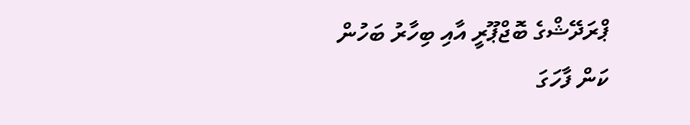ޕްރަދޭޝްގެ ބޮޖްޕޫރީ އާއި ބިހާރު ބަހުން ކަން ފާހަގަ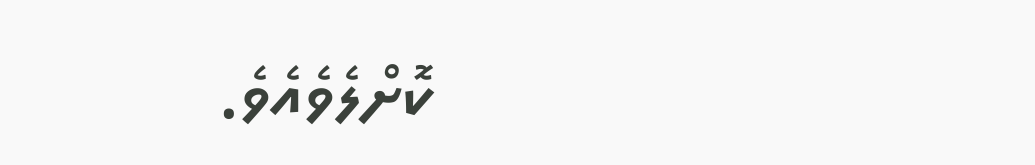ކޮށްލެވެއެވެ.